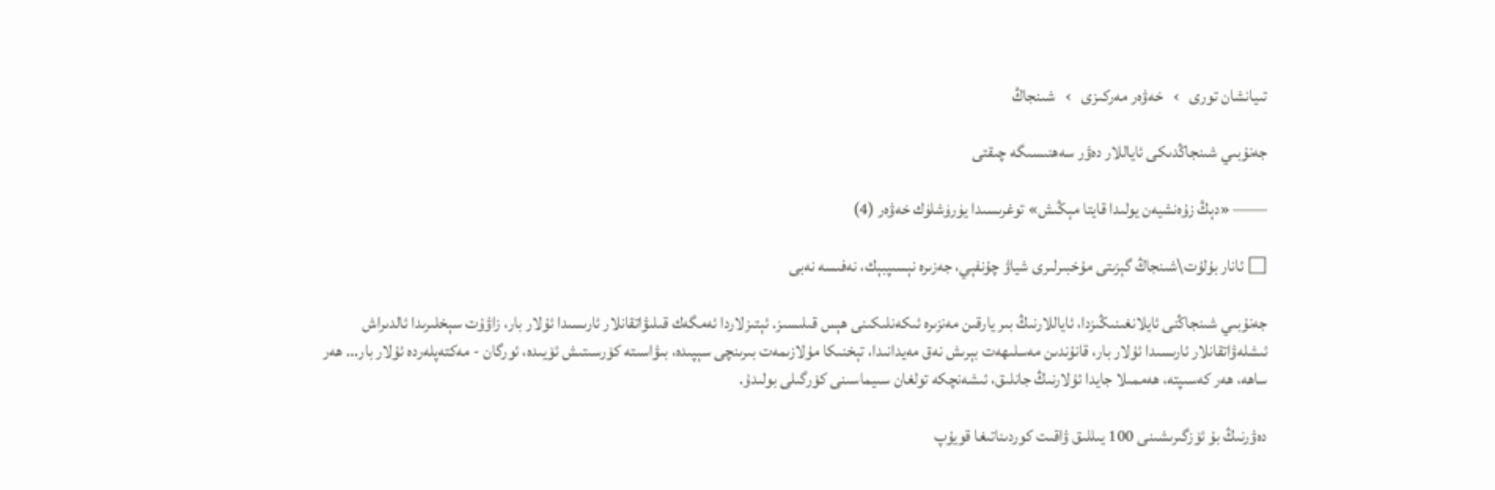تىيانشان تورى   ›   خەۋەر مەركىزى   ›   شىنجاڭ

جەنۇبىي شىنجاڭدىكى ئاياللار دەۋر سەھنىسىگە چىقتى

—— «دېڭ زۇەنشيەن يولىدا قايتا مېڭىش» توغرىسىدا يۈرۈشلۈك خەۋەر (4)

□ ئانار بۇلۇت\شىنجاڭ گېزىتى مۇخبىرلىرى شياۋ چۇنفېي، جەزىرە نېسىپبېك، نەفىسە نەبى

جەنۇبىي شىنجاڭنى ئايلانغىنىڭىزدا، ئاياللارنىڭ بىر يارقىن مەنزىرە ئىكەنلىكىنى ھېس قىلىسىز. ئېتىزلاردا ئەمگەك قىلىۋاتقانلار ئارىسىدا ئۇلار بار، زاۋۇت سېخلىرىدا ئالدىراش ئىشلەۋاتقانلار ئارىسىدا ئۇلار بار، قانۇندىن مەسلىھەت بېرىش نەق مەيدانىدا، تېخنىكا مۇلازىمەت بىرىنچى سېپىدە، بىۋاسىتە كۆرسىتىش ئۆيىدە، ئورگان - مەكتەپلەردە ئۇلار بار... ھەر ساھە، ھەر كەسىپتە، ھەممىلا جايدا ئۇلارنىڭ جانلىق، ئىشەنچكە تولغان سىيماسىنى كۆرگىلى بولىدۇ.

دەۋرنىڭ بۇ ئۆزگىرىشىنى 100 يىللىق ۋاقىت كوردىناتىغا قويۇپ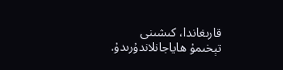قارىغاندا، كىشىنى تېخىمۇ ھاياجانلاندۇرىدۇ.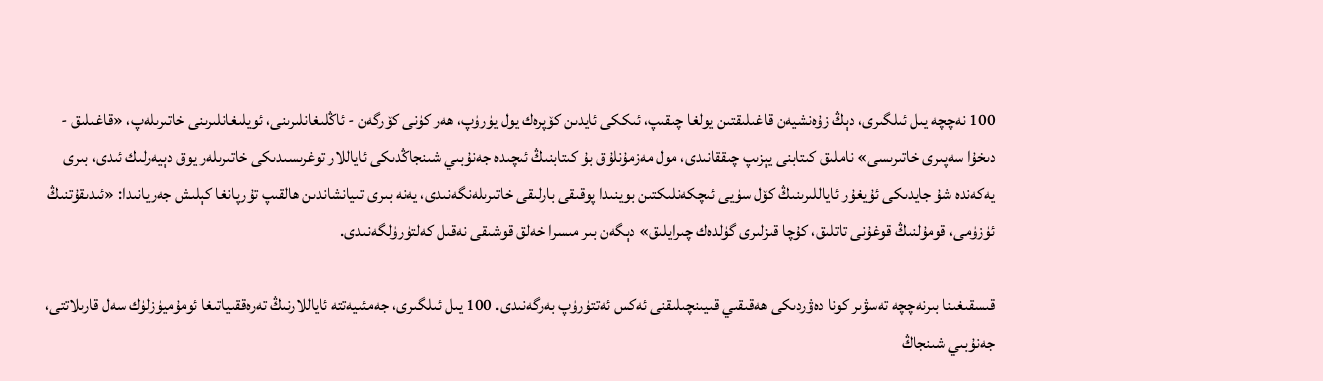100 نەچچە يىل ئىلگىرى، دېڭ زۇەنشيەن قاغىلىقتىن يولغا چىقىپ، ئىككى ئايدىن كۆپرەك يول يۈرۈپ، ھەر كۈنى كۆرگەن - ئاڭلىغانلىرىنى، ئويلىغانلىرىنى خاتىرىلەپ، «قاغىلىق - دىخۇا سەپىرى خاتىرىسى» ناملىق كىتابنى يېزىپ چىققانىدى، مول مەزمۇنلۇق بۇ كىتابنىڭ ئىچىدە جەنۇبىي شىنجاڭدىكى ئاياللار توغرىسىدىكى خاتىرىلەر يوق دېيەرلىك ئىدى، بىرى يەكەندە شۇ جايدىكى ئۇيغۇر ئاياللىرىنىڭ كۆل سۈيى ئىچكەنلىكتىن بوينىدا پوقىقى بارلىقى خاتىرىلەنگەنىدى، يەنە بىرى تىيانشاندىن ھالقىپ تۇرپانغا كېلىش جەريانىدا: «ئىدىقۇتنىڭ ئۈزۈمى، قومۇلنىڭ قوغۇنى تاتلىق، كۇچا قىزلىرى گۈلدەك چىرايلىق» دېگەن بىر مىسرا خەلق قوشىقى نەقىل كەلتۈرۈلگەنىدى.

قىسقىغىنا بىرنەچچە تەسۋىر كونا دەۋردىكى ھەقىقىي قىيىنچىلىقنى ئەكس ئەتتۈرۈپ بەرگەنىدى. 100 يىل ئىلگىرى، جەمئىيەتتە ئاياللارنىڭ تەرەققىياتىغا ئومۇميۈزلۈك سەل قارىلاتتى، جەنۇبىي شىنجاڭ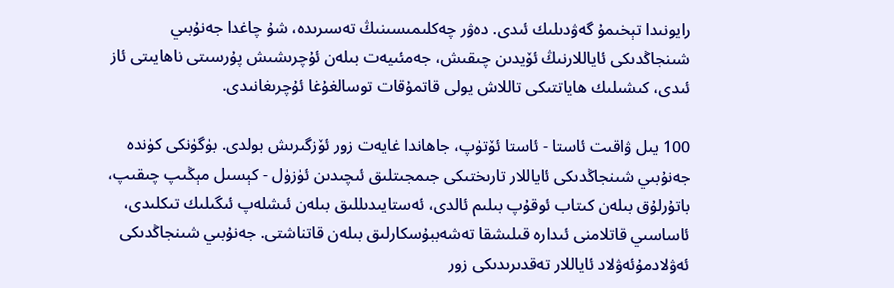رايونىدا تېخىمۇ گەۋدىلىك ئىدى. دەۋر چەكلىمىسىنىڭ تەسىرىدە، شۇ چاغدا جەنۇبىي شىنجاڭدىكى ئاياللارنىڭ ئۆيدىن چىقىش، جەمئىيەت بىلەن ئۇچرىشىش پۇرسىتى ناھايىتى ئاز ئىدى، كىشىلىك ھاياتتىكى تاللاش يولى قاتمۇقات توسالغۇغا ئۇچرىغانىدى.

100 يىل ۋاقىت ئاستا - ئاستا ئۆتۈپ، جاھاندا غايەت زور ئۆزگىرىش بولدى. بۈگۈنكى كۈندە جەنۇبىي شىنجاڭدىكى ئاياللار تارىختىكى جىمجىتلىق ئىچىدىن ئۈزۈل - كېسىل مېڭىپ چىقىپ، باتۇرلۇق بىلەن كىتاب ئوقۇپ بىلىم ئالدى، ئەستايىدىللىق بىلەن ئىشلەپ ئىگىلىك تىكلىدى، ئاساسىي قاتلامنى ئىدارە قىلىشقا تەشەببۇسكارلىق بىلەن قاتناشتى. جەنۇبىي شىنجاڭدىكى ئەۋلادمۇئەۋلاد ئاياللار تەقدىرىدىكى زور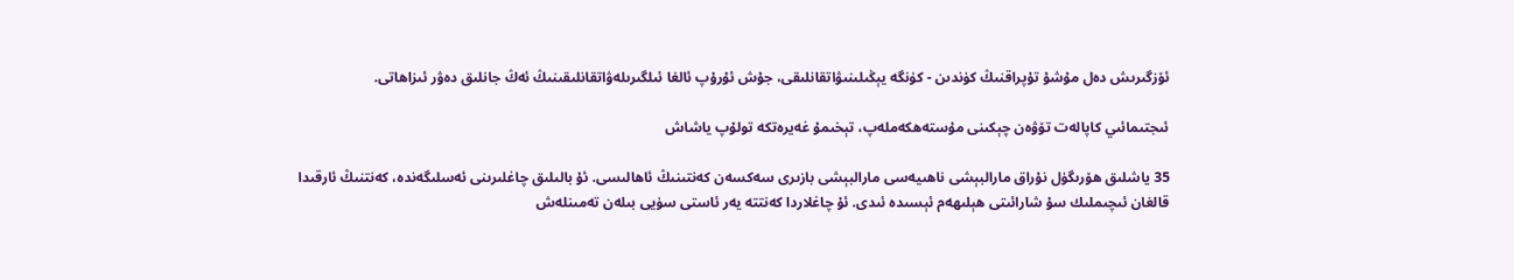ئۆزگىرىش دەل مۇشۇ تۇپراقنىڭ كۈندىن - كۈنگە يېڭىلىنىۋاتقانلىقى، جۇش ئۇرۇپ ئالغا ئىلگىرىلەۋاتقانلىقىنىڭ ئەڭ جانلىق دەۋر ئىزاھاتى.

ئىجتىمائىي كاپالەت تۆۋەن چېكىنى مۇستەھكەملەپ، تېخىمۇ غەيرەتكە تولۇپ ياشاش

35 ياشلىق ھۆرىگۈل نۇراق مارالبېشى ناھىيەسى مارالبېشى بازىرى سەكسەن كەنتىنىڭ ئاھالىسى. ئۇ بالىلىق چاغلىرىنى ئەسلىگەندە، كەنتنىڭ ئارقىدا قالغان ئىچىملىك سۇ شارائىتى ھېلىھەم ئېسىدە ئىدى. ئۇ چاغلاردا كەنتتە يەر ئاستى سۈيى بىلەن تەمىنلەش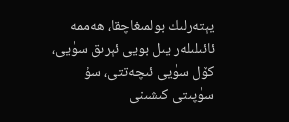يېتەرلىك بولمىغاچقا، ھەممە ئائىلىلەر يىل بويى ئېرىق سۈيى، كۆل سۈيى ئىچەتتى، سۇ سۈپىتى كىشىنى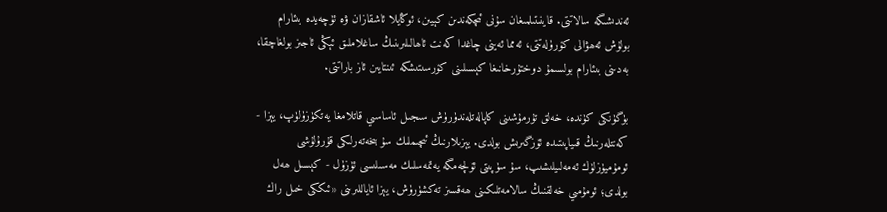ئەندىشىگە سالاتتى. قاينىتىلمىغان سۇنى ئىچكەندىن كېيىن، ئوڭايلا ئاشقازان ۋە ئۈچەيدە بىئارام بولۇش ئەھۋالى كۆرۈلەتتى، ئەمما ئەينى چاغدا كەنت ئاھالىلىرىنىڭ ساغلاملىق ئېڭى ئاجىز بولغاچقا، بەدىنى بىئارام بولسىمۇ دوختۇرخانىغا كېسىلىنى كۆرسىتىشكە ئىنتايىن ئاز باراتتى.

بۈگۈنكى كۈندە، خەلق تۇرمۇشىنى كاپالەتلەندۈرۈش سىجىل ئاساسىي قاتلامغا يەتكۈزۈلۈپ، يېزا - كەنتلەرنىڭ قىياپىتىدە ئۆزگىرىش بولدى. يېزىلارنىڭ ئىچىملىك سۇ بىخەتەرلىكى قۇرۇلۇشى ئومۇميۈزلۈك ئەمەلىيلىشىپ، سۇ سۈپىتى ئۆلچەمگە يەتمەسلىك مەسىلىسى ئۈزۈل - كېسىل ھەل بولدى؛ ئومۇمىي خەلقنىڭ سالامەتلىكىنى ھەقسىز تەكشۈرۈش، يېزا ئاياللىرىنى «ئىككى خىل راك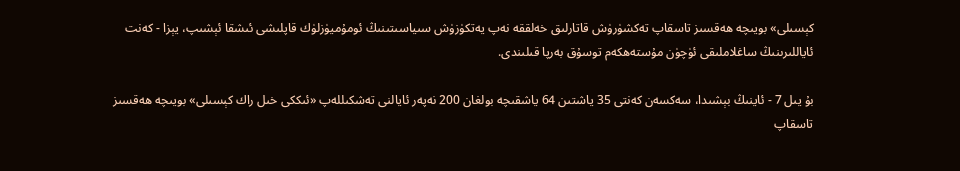كېسىلى» بويىچە ھەقسىز تاسقاپ تەكشۈرۈش قاتارلىق خەلققە نەپ يەتكۈزۈش سىياسىتىنىڭ ئومۇميۈزلۈك قاپلىشى ئىشقا ئېشىپ، يېزا - كەنت ئاياللىرىنىڭ ساغلاملىقى ئۈچۈن مۇستەھكەم توسۇق بەرپا قىلىندى.

بۇ يىل 7 - ئاينىڭ بېشىدا، سەكسەن كەنتى 35 ياشتىن 64 ياشقىچە بولغان 200 نەپەر ئايالنى تەشكىللەپ «ئىككى خىل راك كېسىلى» بويىچە ھەقسىز تاسقاپ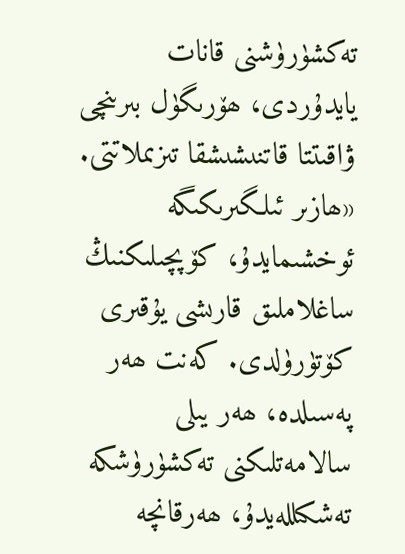تەكشۈرۈشنى قانات يايدۇردى، ھۆرىگۈل بىرىنچى ۋاقىتتا قاتنىشىشقا تىزىملاتتى. «ھازىر ئىلگىرىكىگە ئوخشىمايدۇ، كۆپچىلىكنىڭ ساغلاملىق قارىشى يۇقىرى كۆتۈرۈلدى. كەنت ھەر پەسىلدە، ھەر يىلى سالامەتلىكنى تەكشۈرۈشكە تەشكىللەيدۇ، ھەرقانچە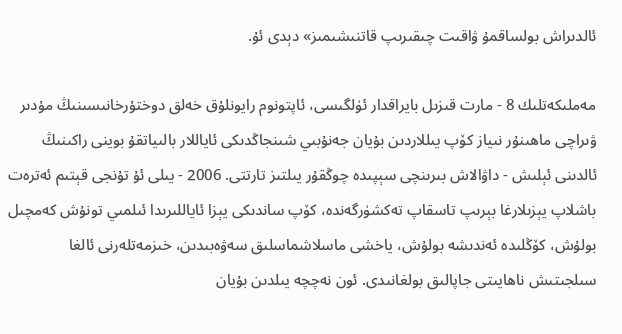ئالدىراش بولساقمۇ ۋاقىت چىقىرىپ قاتنىشىمىز» دېدى ئۇ.

مەملىكەتلىك 8 - مارت قىزىل بايراقدار ئۈلگىسى، ئاپتونوم رايونلۇق خەلق دوختۇرخانىسىنىڭ مۇدىر ۋىراچى ماھىنۇر نىياز كۆپ يىللاردىن بۇيان جەنۇبىي شىنجاڭدىكى ئاياللار بالىياتقۇ بوينى راكىنىڭ ئالدىنى ئېلىش - داۋالاش بىرىنچى سېپىدە چوڭقۇر يىلتىز تارتتى. 2006 - يىلى ئۇ تۇنجى قېتىم ئەترەت باشلاپ يېزىلارغا بېرىپ تاسقاپ تەكشۈرگەندە، كۆپ ساندىكى يېزا ئاياللىرىدا ئىلمىي تونۇش كەمچىل بولۇش، كۆڭلىدە ئەندىشە بولۇش، ياخشى ماسلاشماسلىق سەۋەبىدىن، خىزمەتلەرنى ئالغا سىلجىتىش ناھايىتى جاپالىق بولغانىدى. ئون نەچچە يىلدىن بۇيان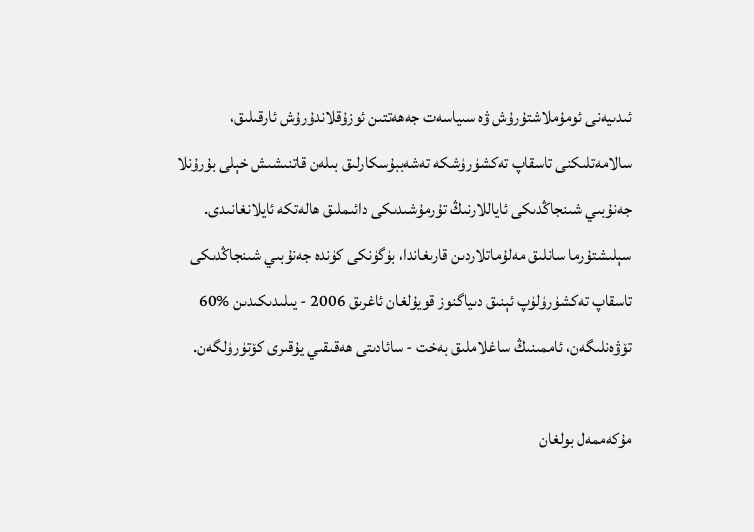ئىدىيەنى ئومۇملاشتۇرۇش ۋە سىياسەت جەھەتتىن ئوزۇقلاندۇرۇش ئارقىلىق، سالامەتلىكنى تاسقاپ تەكشۈرۈشكە تەشەببۇسكارلىق بىلەن قاتنىشىش خېلى بۇرۇنلا جەنۇبىي شىنجاڭدىكى ئاياللارنىڭ تۇرمۇشىدىكى دائىملىق ھالەتكە ئايلانغانىدى. سېلىشتۇرما سانلىق مەلۇماتلاردىن قارىغاندا، بۈگۈنكى كۈندە جەنۇبىي شىنجاڭدىكى تاسقاپ تەكشۈرۈلۈپ ئېنىق دىياگنوز قويۇلغان ئاغرىق 2006 - يىلىدىكىدىن %60 تۆۋەنلىگەن، ئاممىنىڭ ساغلاملىق بەخت - سائادىتى ھەقىقىي يۇقىرى كۆتۈرۈلگەن.

مۇكەممەل بولغان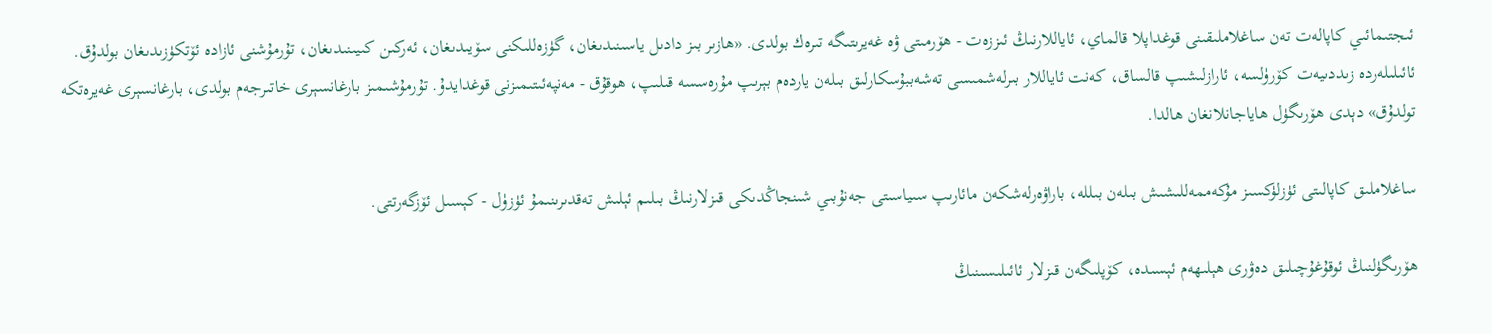ئىجتىمائىي كاپالەت تەن ساغلاملىقىنى قوغداپلا قالماي، ئاياللارنىڭ ئىززەت - ھۆرمىتى ۋە غەيرىتىگە تىرەك بولدى. «ھازىر بىز دادىل ياسىنىدىغان، گۈزەللىكنى سۆيىدىغان، ئەركىن كىيىنىدىغان، تۇرمۇشنى ئازادە ئۆتكۈزىدىغان بولدۇق. ئائىلىلەردە زىددىيەت كۆرۈلسە، ئارازلىشىپ قالساق، كەنت ئاياللار بىرلەشمىسى تەشەببۇسكارلىق بىلەن ياردەم بېرىپ مۇرەسسە قىلىپ، ھوقۇق - مەنپەئىتىمىزنى قوغدايدۇ. تۇرمۇشىمىز بارغانسېرى خاتىرجەم بولدى، بارغانسېرى غەيرەتكە تولدۇق» دېدى ھۆرىگۈل ھاياجانلانغان ھالدا.

ساغلاملىق كاپالىتى ئۈزلۈكسىز مۇكەممەللىشىش بىلەن بىللە، باراۋەرلەشكەن مائارىپ سىياسىتى جەنۇبىي شىنجاڭدىكى قىزلارنىڭ بىلىم ئېلىش تەقدىرىنىمۇ ئۈزۈل - كېسىل ئۆزگەرتتى.

ھۆرىگۈلنىڭ ئوقۇغۇچىلىق دەۋرى ھېلىھەم ئېسىدە، كۆپلىگەن قىزلار ئائىلىسىنىڭ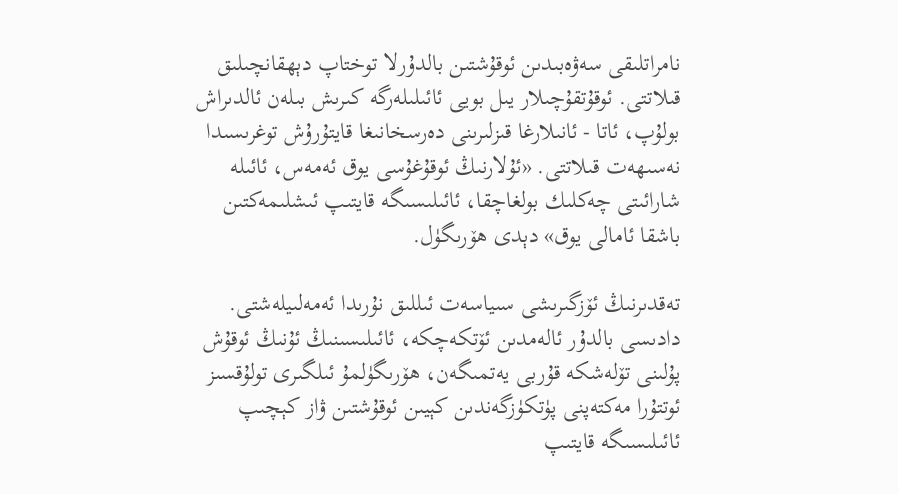نامراتلىقى سەۋەبىدىن ئوقۇشتىن بالدۇرلا توختاپ دېھقانچىلىق قىلاتتى. ئوقۇتقۇچىلار يىل بويى ئائىلىلەرگە كىرىش بىلەن ئالدىراش بولۇپ، ئاتا - ئانىلارغا قىزلىرىنى دەرسخانىغا قايتۇرۇش توغرىسىدا نەسىھەت قىلاتتى. «ئۇلارنىڭ ئوقۇغۇسى يوق ئەمەس، ئائىلە شارائىتى چەكلىك بولغاچقا، ئائىلىسىگە قايتىپ ئىشلىمەكتىن باشقا ئامالى يوق» دېدى ھۆرىگۈل.

تەقدىرنىڭ ئۆزگىرىشى سىياسەت ئىللىق نۇرىدا ئەمەلىيلەشتى. دادىسى بالدۇر ئالەمدىن ئۆتكەچكە، ئائىلىسىنىڭ ئۇنىڭ ئوقۇش پۇلىنى تۆلەشكە قۇربى يەتمىگەن، ھۆرىگۈلمۇ ئىلگىرى تولۇقسىز ئوتتۇرا مەكتەپنى پۈتكۈزگەندىن كېيىن ئوقۇشتىن ۋاز كېچىپ ئائىلىسىگە قايتىپ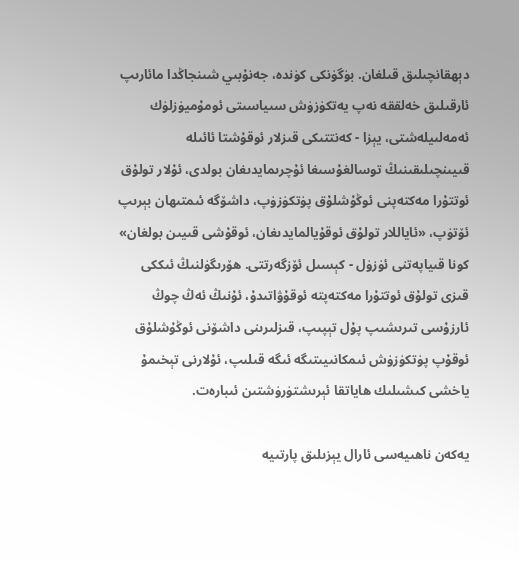دېھقانچىلىق قىلغان. بۈگۈنكى كۈندە، جەنۇبىي شىنجاڭدا مائارىپ ئارقىلىق خەلققە نەپ يەتكۈزۈش سىياسىتى ئومۇميۈزلۈك ئەمەلىيلەشتى، يېزا - كەنتتىكى قىزلار ئوقۇشتا ئائىلە قىيىنچىلىقىنىڭ توسالغۇسىغا ئۇچرىمايدىغان بولدى، ئۇلار تولۇق ئوتتۇرا مەكتەپنى ئوڭۇشلۇق پۈتكۈزۈپ، داشۆگە ئىمتىھان بېرىپ ئۆتۈپ، «ئاياللار تولۇق ئوقۇيالمايدىغان، ئوقۇشى قىيىن بولغان» كونا قىياپەتنى ئۈزۈل - كېسىل ئۆزگەرتتى. ھۆرىگۈلنىڭ ئىككى قىزى تولۇق ئوتتۇرا مەكتەپتە ئوقۇۋاتىدۇ، ئۇنىڭ ئەڭ چوڭ ئارزۇسى تىرىشىپ پۇل تېپىپ، قىزلىرىنى داشۆنى ئوڭۇشلۇق ئوقۇپ پۈتكۈزۈش ئىمكانىيىتىگە ئىگە قىلىپ، ئۇلارنى تېخىمۇ ياخشى كىشىلىك ھاياتقا ئېرىشتۈرۈشتىن ئىبارەت.

يەكەن ناھىيەسى ئارال يېزىلىق پارتىيە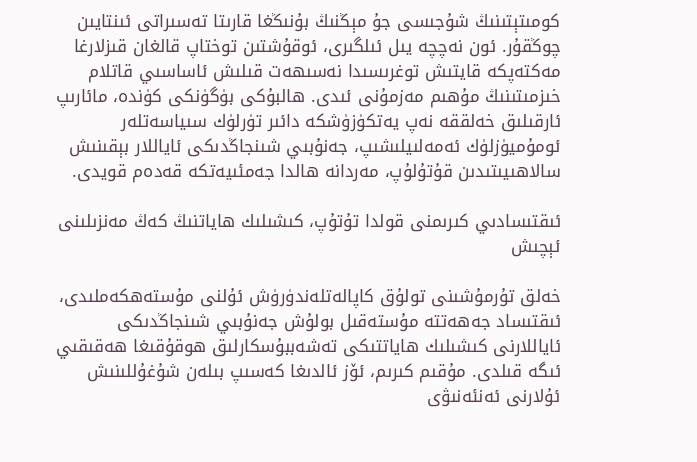كومىتېتىنىڭ شۇجىسى جۇ مېڭنىڭ بۇنىڭغا قارىتا تەسىراتى ئىنتايىن چوڭقۇر. ئون نەچچە يىل ئىلگىرى، ئوقۇشتىن توختاپ قالغان قىزلارغا مەكتەپكە قايتىش توغرىسىدا نەسىھەت قىلىش ئاساسىي قاتلام خىزمىتىنىڭ مۇھىم مەزمۇنى ئىدى. ھالبۇكى بۈگۈنكى كۈندە، مائارىپ ئارقىلىق خەلققە نەپ يەتكۈزۈشكە دائىر تۈرلۈك سىياسەتلەر ئومۇميۈزلۈك ئەمەلىيلىشىپ، جەنۇبىي شىنجاڭدىكى ئاياللار بېقىنىش سالاھىيىتىدىن قۇتۇلۇپ، مەردانە ھالدا جەمئىيەتكە قەدەم قويدى.

ئىقتىسادىي كىرىمنى قولدا تۇتۇپ، كىشىلىك ھاياتنىڭ كەڭ مەنزىلىنى ئېچىش

خەلق تۇرمۇشىنى تولۇق كاپالەتلەندۈرۈش ئۇلنى مۇستەھكەملىدى، ئىقتىساد جەھەتتە مۇستەقىل بولۇش جەنۇبىي شىنجاڭدىكى ئاياللارنى كىشىلىك ھاياتتىكى تەشەببۇسكارلىق ھوقۇقىغا ھەقىقىي ئىگە قىلدى. مۇقىم كىرىم، ئۆز ئالدىغا كەسىپ بىلەن شۇغۇللىنىش ئۇلارنى ئەنئەنىۋى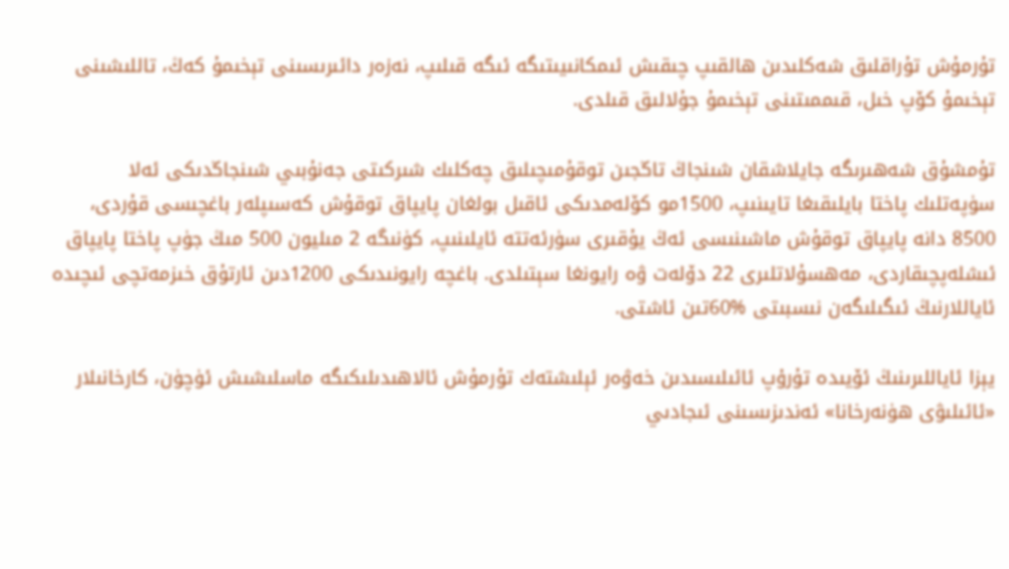تۇرمۇش تۇراقلىق شەكلىدىن ھالقىپ چىقىش ئىمكانىيىتىگە ئىگە قىلىپ، نەزەر دائىرىسىنى تېخىمۇ كەڭ، تاللىشىنى تېخىمۇ كۆپ خىل، قىممىتىنى تېخىمۇ جۇلالىق قىلدى.

تۇمشۇق شەھىرىگە جايلاشقان شىنجاڭ تاڭجىن توقۇمىچىلىق چەكلىك شىركىتى جەنۇبىي شىنجاڭدىكى ئەلا سۈپەتلىك پاختا بايلىقىغا تايىنىپ، 1500مو كۆلەمدىكى ئاقىل بولغان پايپاق توقۇش كەسىپلەر باغچىسى قۇردى، 8500 دانە پايپاق توقۇش ماشىنىسى ئەڭ يۇقىرى سۈرئەتتە ئايلىنىپ، كۈنىگە 2 مىليون 500 مىڭ جۈپ پاختا پايپاق ئىشلەپچىقاردى، مەھسۇلاتلىرى 22 دۆلەت ۋە رايونغا سېتىلدى. باغچە رايونىدىكى 1200دىن ئارتۇق خىزمەتچى ئىچىدە ئاياللارنىڭ ئىگىلىگەن نىسبىتى %60تىن ئاشتى.

يېزا ئاياللىرىنىڭ ئۆيىدە تۇرۇپ ئائىلىسىدىن خەۋەر ئېلىشتەك تۇرمۇش ئالاھىدىلىكىگە ماسلىشىش ئۈچۈن، كارخانىلار «ئائىلىۋى ھۈنەرخانا» ئەندىزىسىنى ئىجادىي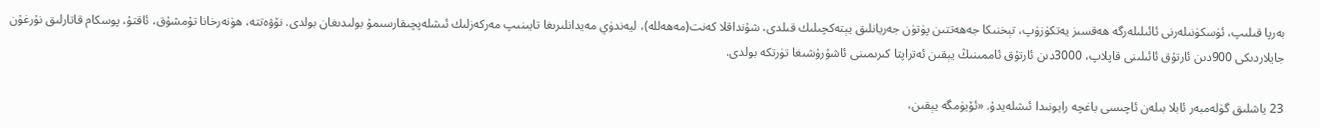بەرپا قىلىپ، ئۈسكۈنىلەرنى ئائىلىلەرگە ھەقسىز يەتكۈزۈپ، تېخنىكا جەھەتتىن پۈتۈن جەريانلىق يېتەكچىلىك قىلدى، شۇنداقلا كەنت(مەھەللە)، ليەندۈي مەيدانلىرىغا تايىنىپ مەركەزلىك ئىشلەپچىقارسىمۇ بولىدىغان بولدى. نۆۋەتتە، ھۈنەرخانا تۇمشۇق، ئاقتۇ، پوسكام قاتارلىق نۇرغۇن جايلاردىكى 900دىن ئارتۇق ئائىلىنى قاپلاپ، 3000دىن ئارتۇق ئاممىنىڭ يېقىن ئەتراپتا كىرىمىنى ئاشۇرۇشىغا تۈرتكە بولدى.

23 ياشلىق گۈلەمبەر ئابلا بىلەن ئاچىسى باغچە رايونىدا ئىشلەيدۇ. «ئۆيۈمگە يېقىن،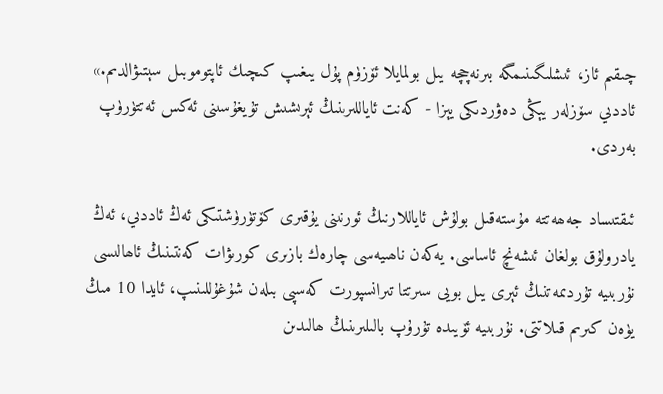چىقىم ئاز، ئىشلىگىنىمگە بىرنەچچە يىل بولمايلا ئۆزۈم پۇل يىغىپ كىچىك ئاپتوموبىل سېتىۋالدىم.» ئاددىي سۆزلەر يېڭى دەۋردىكى يېزا - كەنت ئاياللىرىنىڭ ئېرىشىش تۇيغۇسىنى ئەكس ئەتتۈرۈپ بەردى.

ئىقتىساد جەھەتتە مۇستەقىل بولۇش ئاياللارنىڭ ئورنىنى يۇقىرى كۆتۈرۈشتىكى ئەڭ ئاددىي، ئەڭ يادرولۇق بولغان ئىشەنچ ئاساسى. يەكەن ناھىيەسى چارەك بازىرى كورىۋات كەنتىنىڭ ئاھالىسى نۇربىيە تۇردىمەتنىڭ ئېرى يىل بويى سىرتتا تىرانسپورت كەسپى بىلەن شۇغۇللىنىپ، ئايدا 10 مىڭ يۈەن كىرىم قىلاتتى. نۇربىيە ئۆيىدە تۇرۇپ بالىلىرىنىڭ ھالىدىن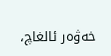خەۋەر ئالغاچ،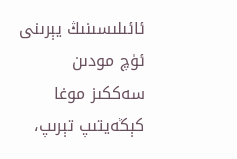ئائىلىسىنىڭ يېرىنى ئۈچ مودىن سەككىز موغا كېڭەيتىپ تېرىپ،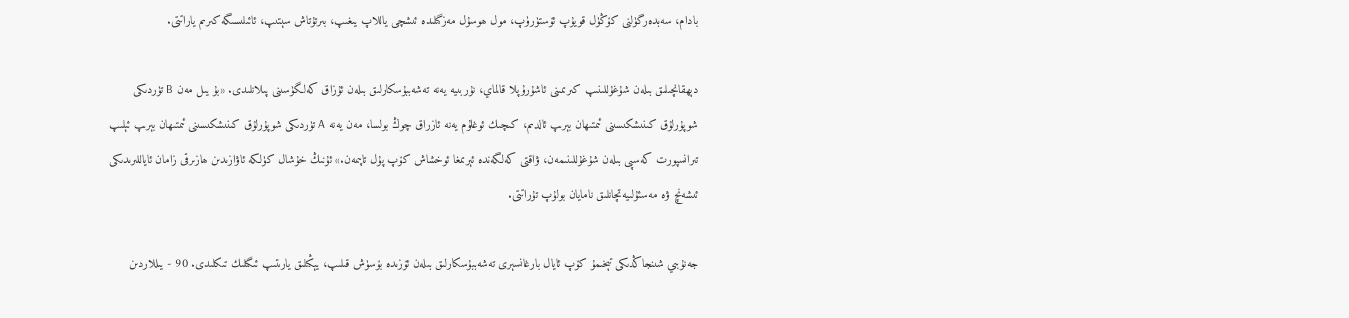بادام، سەبدەرگۈلنى كۆڭۈل قويۇپ ئۆستۈرۈپ، مول ھوسۇل مەزگىلىدە ئىشچى ياللاپ يىغىپ، بىرتۇتاش سېتىپ، ئائىلىسىگە كىرىم ياراتتى.

دېھقانچىلىق بىلەن شۇغۇللىنىپ كىرىمىنى ئاشۇرۇپلا قالماي، نۇربىيە يەنە تەشەببۇسكارلىق بىلەن ئۇزاق كەلگۈسىنى پىلانلىدى. «بۇ يىل مەن B تۈردىكى شوپۇرلۇق كىنىشكىسىنى ئىمتىھان بېرىپ ئالدىم، كىچىك ئوغلۇم يەنە ئازراق چوڭ بولسا، مەن يەنە A تۈردىكى شوپۇرلۇق كىنىشكىسىنى ئىمتىھان بېرىپ ئېلىپ تىرانسپورت كەسپى بىلەن شۇغۇللىنىمەن، ۋاقتى كەلگەندە ئېرىمغا ئوخشاش كۆپ پۇل تاپىمەن.» ئۇنىڭ خۇشال كۈلكە ئاۋازىدىن ھازىرقى زامان ئاياللىرىدىكى ئىشەنچ ۋە مەسئۇلىيەتچانلىق نامايان بولۇپ تۇراتتى.

جەنۇبىي شىنجاڭدىكى تېخىمۇ كۆپ ئايال بارغانسېرى تەشەببۇسكارلىق بىلەن ئۆزىدە بۆسۈش قىلىپ، يېڭىلىق يارىتىپ ئىگىلىك تىكلىدى. 90 - يىللاردىن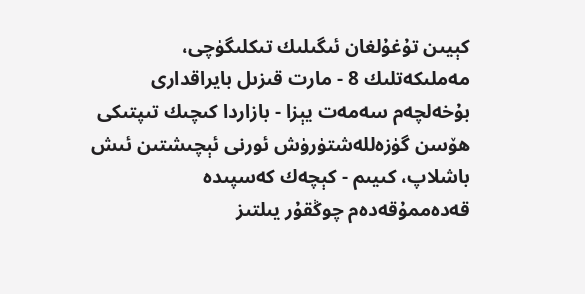كېيىن تۇغۇلغان ئىگىلىك تىكلىگۈچى، مەملىكەتلىك 8 - مارت قىزىل بايراقدارى بۇخەلچەم سەمەت يېزا - بازاردا كىچىك تىپتىكى ھۆسن گۈزەللەشتۈرۈش ئورنى ئېچىشتىن ئىش باشلاپ، كىيىم - كېچەك كەسپىدە قەدەممۇقەدەم چوڭقۇر يىلتىز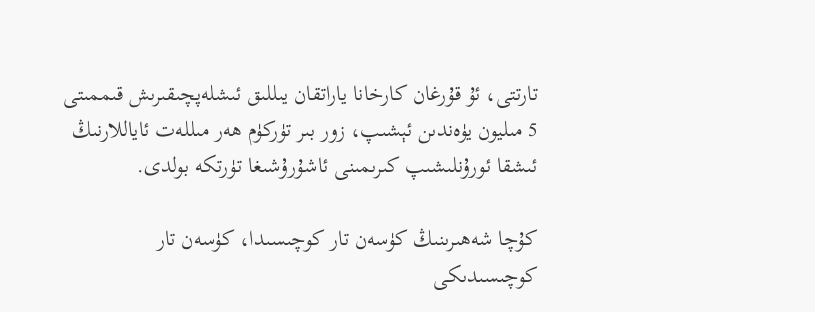تارتتى، ئۇ قۇرغان كارخانا ياراتقان يىللىق ئىشلەپچىقىرىش قىممىتى 5 مىليون يۈەندىن ئېشىپ، زور بىر تۈركۈم ھەر مىللەت ئاياللارنىڭ ئىشقا ئورۇنلىشىپ كىرىمىنى ئاشۇرۇشىغا تۈرتكە بولدى.

كۇچا شەھىرىنىڭ كۈسەن تار كوچىسىدا، كۈسەن تار كوچىسىدىكى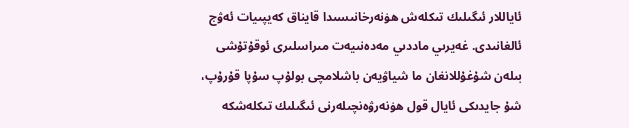ئاياللار ئىگىلىك تىكلەش ھۈنەرخانىسىدا قايناق كەيپىيات ئەۋج ئالغانىدى. غەيرىي ماددىي مەدەنىيەت مىراسلىرى ئوقۇتۇشى بىلەن شۇغۇللانغان ما شياۋيەن باشلامچى بولۇپ سۇپا قۇرۇپ، شۇ جايدىكى ئايال قول ھۈنەرۋەنچىلەرنى ئىگىلىك تىكلەشكە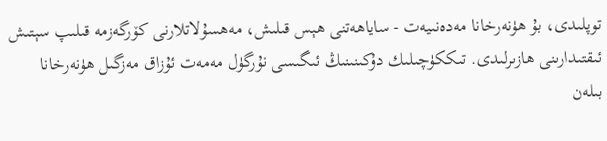توپلىدى، بۇ ھۈنەرخانا مەدەنىيەت - ساياھەتنى ھېس قىلىش، مەھسۇلاتلارنى كۆرگەزمە قىلىپ سېتىش ئىقتىدارىنى ھازىرلىدى. تىككۈچىلىك دۇكىنىنىڭ ئىگىسى نۇرگۈل مەمەت ئۇزاق مەزگىل ھۈنەرخانا بىلەن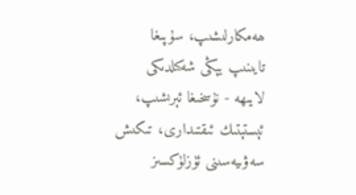ھەمكارلىشىپ، سۇپىغا تايىنىپ يېڭى شەكىلدىكى لايىھە - نۇسخىغا ئېرىشىپ، ئېستېتىك ئىقتىدارى، تىكىش سەۋىيەسىنى ئۈزلۈكسىز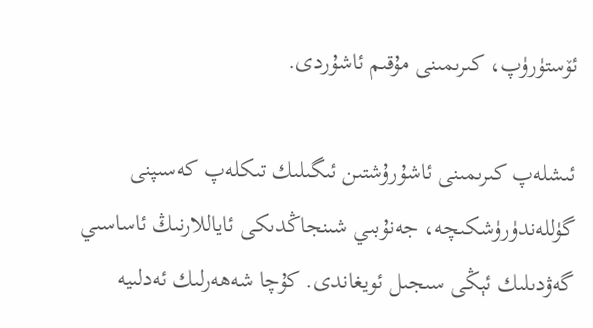ئۆستۈرۈپ، كىرىمىنى مۇقىم ئاشۇردى.

ئىشلەپ كىرىمىنى ئاشۇرۇشتىن ئىگىلىك تىكلەپ كەسىپنى گۈللەندۈرۈشكىچە، جەنۇبىي شىنجاڭدىكى ئاياللارنىڭ ئاساسىي گەۋدىلىك ئېڭى سىجىل ئويغاندى. كۇچا شەھەرلىك ئەدلىيە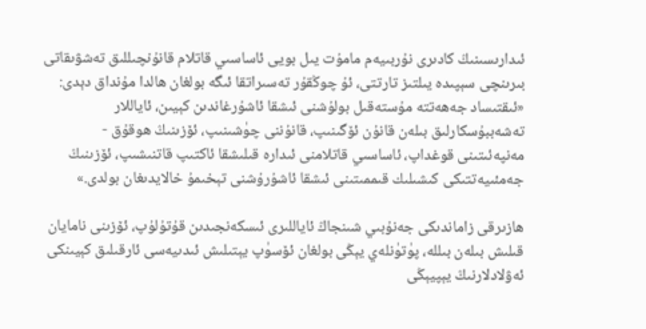ئىدارىسىنىڭ كادىرى نۇربىيەم مامۇت يىل بويى ئاساسىي قاتلام قانۇنچىللىق تەشۋىقاتى بىرىنچى سېپىدە يىلتىز تارتتى، ئۇ چوڭقۇر تەسىراتقا ئىگە بولغان ھالدا مۇنداق دېدى: «ئىقتىساد جەھەتتە مۇستەقىل بولۇشنى ئىشقا ئاشۇرغاندىن كېيىن، ئاياللار تەشەببۇسكارلىق بىلەن قانۇن ئۆگىنىپ، قانۇننى چۈشىنىپ، ئۆزىنىڭ ھوقۇق - مەنپەئىتىنى قوغداپ، ئاساسىي قاتلامنى ئىدارە قىلىشقا ئاكتىپ قاتنىشىپ، ئۆزىنىڭ جەمئىيەتتىكى كىشىلىك قىممىتىنى ئىشقا ئاشۇرۇشنى تېخىمۇ خالايدىغان بولدى.»

ھازىرقى زاماندىكى جەنۇبىي شىنجاڭ ئاياللىرى ئىسكەنجىدىن قۇتۇلۇپ، ئۆزىنى نامايان قىلىش بىلەن بىللە، پۈتۈنلەي يېڭى بولغان ئۆسۈپ يېتىلىش ئىدىيەسى ئارقىلىق كېيىنكى ئەۋلادلارنىڭ يېپيېڭى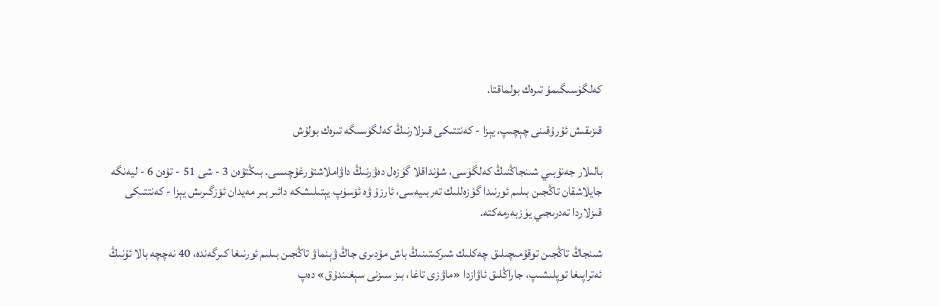كەلگۈسىگىمۇ تىرەك بولماقتا.

قىزىقىش ئۇرۇقىنى چېچىپ، يېزا - كەنتتىكى قىزلارنىڭ كەلگۈسىگە تىرەك بولۇش

بالىلار جەنۇبىي شىنجاڭنىڭ كەلگۈسى، شۇنداقلا گۈزەل دەۋرنىڭ داۋاملاشتۇرغۇچىسى. بىڭتۇەن 3 - شى 51 - تۇەن 6 - ليەنگە جايلاشقان تاڭجىن بىلىم ئورنىدا گۈزەللىك تەربىيەسى، ئارزۇ ۋە ئۆسۈپ يېتىلىشكە دائىر بىر مەيدان ئۆزگىرىش يېزا - كەنتتىكى قىزلاردا تەدرىجىي يۈزبەرمەكتە.

شىنجاڭ تاڭجىن توقۇمىچىلىق چەكلىك شىركىتىنىڭ باش مۇدىرى جاڭ ۋېنماۋ تاڭجىن بىلىم ئورنىغا كىرگەندە، 40 نەچچە بالا ئۇنىڭ ئەتراپىغا توپلىشىپ، جاراڭلىق ئاۋازدا «ماۋزى تاغا، بىز سىزنى سېغىندۇق» دەپ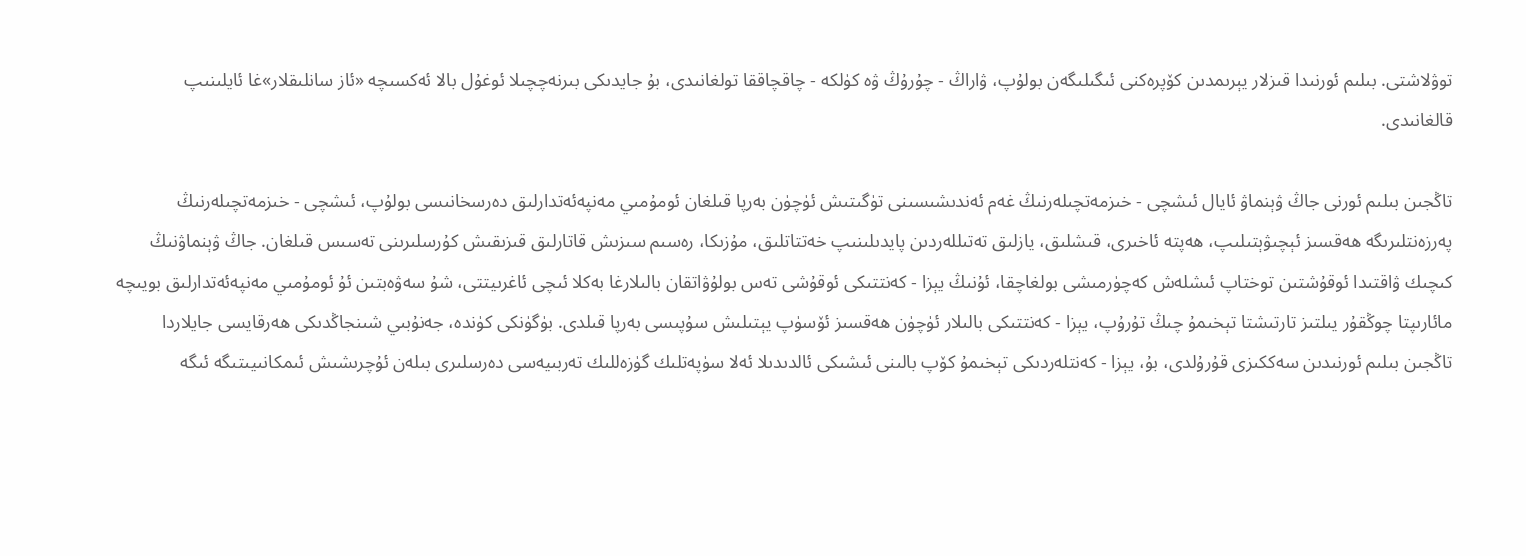توۋلاشتى. بىلىم ئورنىدا قىزلار يېرىمدىن كۆپرەكنى ئىگىلىگەن بولۇپ، ۋاراڭ - چۇرۇڭ ۋە كۈلكە - چاقچاققا تولغانىدى، بۇ جايدىكى بىرنەچچىلا ئوغۇل بالا ئەكسىچە «ئاز سانلىقلار»غا ئايلىنىپ قالغانىدى.

تاڭجىن بىلىم ئورنى جاڭ ۋېنماۋ ئايال ئىشچى - خىزمەتچىلەرنىڭ غەم ئەندىشىسىنى تۈگىتىش ئۈچۈن بەرپا قىلغان ئومۇمىي مەنپەئەتدارلىق دەرسخانىسى بولۇپ، ئىشچى - خىزمەتچىلەرنىڭ پەرزەنتلىرىگە ھەقسىز ئېچىۋېتىلىپ، ھەپتە ئاخىرى، قىشلىق، يازلىق تەتىللەردىن پايدىلىنىپ خەتتاتلىق، مۇزىكا، رەسىم سىزىش قاتارلىق قىزىقىش كۇرسلىرىنى تەسىس قىلغان. جاڭ ۋېنماۋنىڭ كىچىك ۋاقتىدا ئوقۇشتىن توختاپ ئىشلەش كەچۈرمىشى بولغاچقا، ئۇنىڭ يېزا - كەنتتىكى ئوقۇشى تەس بولۇۋاتقان بالىلارغا بەكلا ئىچى ئاغرىيتتى، شۇ سەۋەبتىن ئۇ ئومۇمىي مەنپەئەتدارلىق بويىچە مائارىپتا چوڭقۇر يىلتىز تارتىشتا تېخىمۇ چىڭ تۇرۇپ، يېزا - كەنتتىكى بالىلار ئۈچۈن ھەقسىز ئۆسۈپ يېتىلىش سۇپىسى بەرپا قىلدى. بۈگۈنكى كۈندە، جەنۇبىي شىنجاڭدىكى ھەرقايسى جايلاردا تاڭجىن بىلىم ئورنىدىن سەككىزى قۇرۇلدى، بۇ، يېزا - كەنتلەردىكى تېخىمۇ كۆپ بالىنى ئىشىكى ئالدىدىلا ئەلا سۈپەتلىك گۈزەللىك تەربىيەسى دەرسلىرى بىلەن ئۇچرىشىش ئىمكانىيىتىگە ئىگە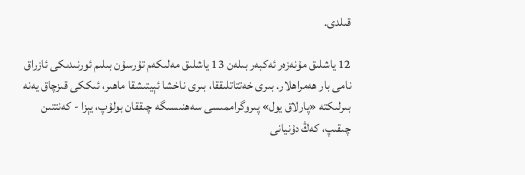قىلدى.

12 ياشلىق مۇنەزەر ئەكبەر بىلەن 13 ياشلىق مەلىكەم تۇرسۇن بىلىم ئورنىدىكى ئازراق نامى بار ھەمراھلار. بىرى خەتتاتلىققا، بىرى ناخشا ئېيتىشقا ماھىر، ئىككى قىزچاق يەنە بىرلىكتە «پارلاق يول» پىروگراممىسى سەھنىسىگە چىققان بولۇپ، يېزا - كەنتتىن چىقىپ، كەڭ دۇنيانى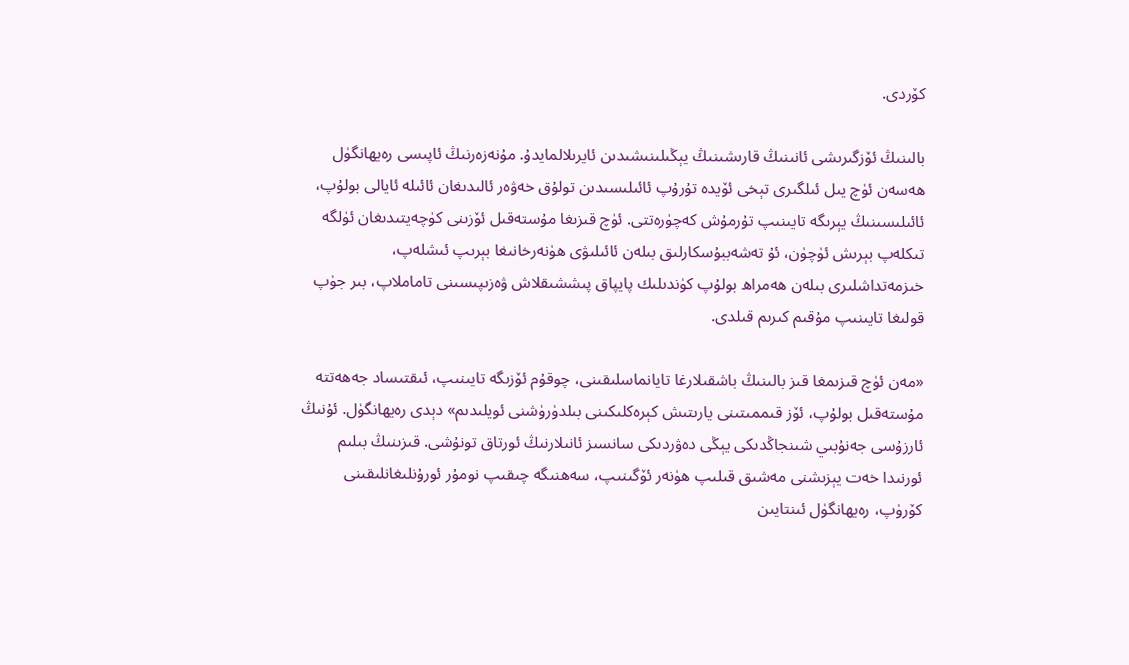كۆردى.

بالىنىڭ ئۆزگىرىشى ئانىنىڭ قارىشىنىڭ يېڭىلىنىشىدىن ئايرىلالمايدۇ. مۇنەزەرنىڭ ئاپىسى رەيھانگۈل ھەسەن ئۈچ يىل ئىلگىرى تېخى ئۆيدە تۇرۇپ ئائىلىسىدىن تولۇق خەۋەر ئالىدىغان ئائىلە ئايالى بولۇپ، ئائىلىسىنىڭ يېرىگە تايىنىپ تۇرمۇش كەچۈرەتتى. ئۈچ قىزىغا مۇستەقىل ئۆزىنى كۈچەيتىدىغان ئۈلگە تىكلەپ بېرىش ئۈچۈن، ئۇ تەشەببۇسكارلىق بىلەن ئائىلىۋى ھۈنەرخانىغا بېرىپ ئىشلەپ، خىزمەتداشلىرى بىلەن ھەمراھ بولۇپ كۈندىلىك پايپاق پىششىقلاش ۋەزىپىسىنى تاماملاپ، بىر جۈپ قولىغا تايىنىپ مۇقىم كىرىم قىلدى.

«مەن ئۈچ قىزىمغا قىز بالىنىڭ باشقىلارغا تايانماسلىقىنى، چوقۇم ئۆزىگە تايىنىپ، ئىقتىساد جەھەتتە مۇستەقىل بولۇپ، ئۆز قىممىتىنى يارىتىش كېرەكلىكىنى بىلدۈرۈشنى ئويلىدىم» دېدى رەيھانگۈل. ئۇنىڭ ئارزۇسى جەنۇبىي شىنجاڭدىكى يېڭى دەۋردىكى سانسىز ئانىلارنىڭ ئورتاق تونۇشى. قىزىنىڭ بىلىم ئورنىدا خەت يېزىشنى مەشىق قىلىپ ھۈنەر ئۆگىنىپ، سەھنىگە چىقىپ نومۇر ئورۇنلىغانلىقىنى كۆرۈپ، رەيھانگۈل ئىنتايىن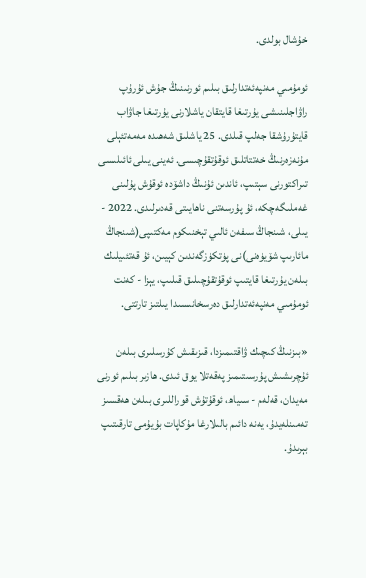خۇشال بولدى.

ئومۇمىي مەنپەئەتدارلىق بىلىم ئورنىنىڭ جۇش ئۇرۇپ راۋاجلىنىشى يۇرتىغا قايتقان ياشلارنى يۇرتىغا جاۋاب قايتۇرۇشقا جەلپ قىلدى. 25 ياشلىق شەھىدە مەمەتئېلى مۇنەزەرنىڭ خەتتاتلىق ئوقۇتقۇچىسى. ئەينى يىلى ئائىلىسى تىراكتورنى سېتىپ، ئاندىن ئۇنىڭ داشۆدە ئوقۇش پۇلىنى غەملىگەچكە، ئۇ پۇرسەتنى ناھايىتى قەدىرلىدى. 2022 - يىلى، شىنجاڭ سىفەن ئالىي تېخنىكوم مەكتىپى(شىنجاڭ مائارىپ شۆيۈەنى)نى پۈتكۈزگەندىن كېيىن، ئۇ قەتئىيلىك بىلەن يۇرتىغا قايتىپ ئوقۇتقۇچىلىق قىلىپ، يېزا - كەنت ئومۇمىي مەنپەئەتدارلىق دەرسخانىسىدا يىلتىز تارتتى.

«بىزنىڭ كىچىك ۋاقتىمىزدا، قىزىقىش كۇرسلىرى بىلەن ئۇچرىشىش پۇرسىتىمىز پەقەتلا يوق ئىدى. ھازىر بىلىم ئورنى مەيدان، قەلەم - سىياھ، ئوقۇتۇش قوراللىرى بىلەن ھەقسىز تەمىنلەيدۇ، يەنە دائىم بالىلارغا مۇكاپات بۇيۇمى تارقىتىپ بېرىدۇ.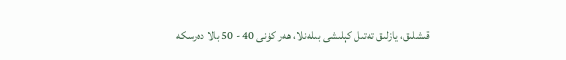قىشلىق، يازلىق تەتىل كېلىشى بىلەنلا، ھەر كۈنى 40 - 50 بالا دەرسكە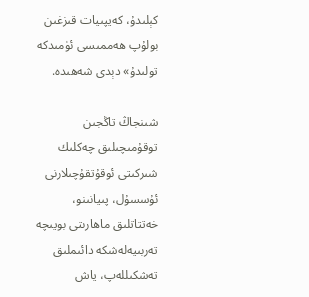كېلىدۇ، كەيپىيات قىزغىن بولۇپ ھەممىسى ئۈمىدكە تولىدۇ» دېدى شەھىدە.

شىنجاڭ تاڭجىن توقۇمىچىلىق چەكلىك شىركىتى ئوقۇتقۇچىلارنى ئۇسسۇل، پىيانىنو، خەتتاتلىق ماھارىتى بويىچە تەربىيەلەشكە دائىملىق تەشكىللەپ، ياش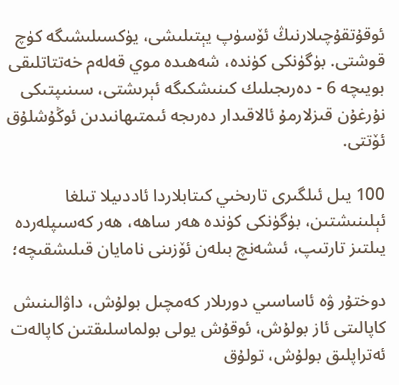ئوقۇتقۇچىلارنىڭ ئۆسۈپ يېتىلىشى، يۈكسىلىشىگە كۈچ قوشتى. بۈگۈنكى كۈندە، شەھىدە موي قەلەم خەتتاتلىقى بويىچە 6 - دەرىجىلىك كىنىشكىگە ئېرىشتى، سىنىپتىكى نۇرغۇن قىزلارمۇ ئالاقىدار دەرىجە ئىمتىھانىدىن ئوڭۇشلۇق ئۆتتى.

100 يىل ئىلگىرى تارىخىي كىتابلاردا ئاددىيلا تىلغا ئېلىنىشتىن، بۈگۈنكى كۈندە ھەر ساھە، ھەر كەسىپلەردە يىلتىز تارتىپ، ئىشەنچ بىلەن ئۆزىنى نامايان قىلىشقىچە؛

دوختۇر ۋە ئاساسىي دورىلار كەمچىل بولۇش، داۋالىنىش كاپالىتى ئاز بولۇش، ئوقۇش يولى بولماسلىقتىن كاپالەت ئەتراپلىق بولۇش، تولۇق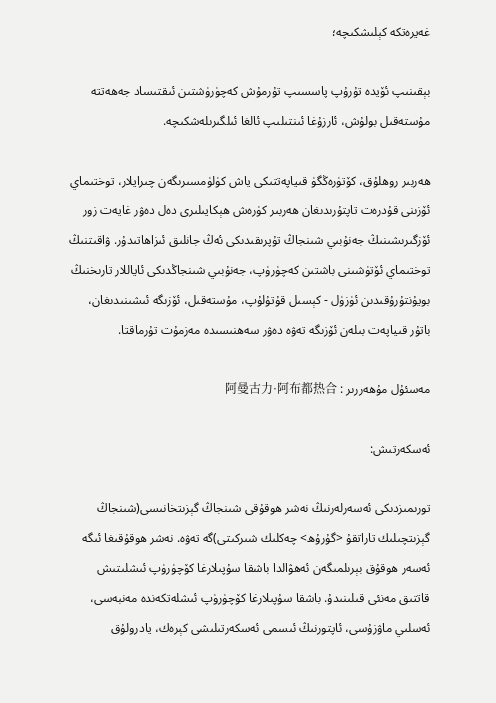غەيرەتكە كېلىشكىچە؛

بېقىنىپ ئۆيدە تۇرۇپ پاسسىپ تۇرمۇش كەچۈرۈشتىن ئىقتىساد جەھەتتە مۇستەقىل بولۇش، ئارزۇغا ئىنتىلىپ ئالغا ئىلگىرىلەشكىچە.

ھەربىر روھلۇق، كۆتۈرەڭگۈ قىياپەتتىكى ياش كۈلۈمسىرىگەن چىرايلار، توختىماي ئۆزىنى قۇدرەت تاپتۇرىدىغان ھەربىر كۈرەش ھېكايىلىرى دەل دەۋر غايەت زور ئۆزگىرىشىنىڭ جەنۇبىي شىنجاڭ تۇپرىقىدىكى ئەڭ جانلىق ئىزاھاتىدۇر. ۋاقىتنىڭ توختىماي ئۆتۈشىنى باشتىن كەچۈرۈپ، جەنۇبىي شىنجاڭدىكى ئاياللار تارىخنىڭ بويۇنتۇرۇقىدىن ئۈزۈل - كېسىل قۇتۇلۇپ، مۇستەقىل، ئۆزىگە ئىشىنىدىغان، باتۇر قىياپەت بىلەن ئۆزىگە تەۋە دەۋر سەھنىسىدە مەزمۇت تۇرماقتا.

مەسئۇل مۇھەررىر : 阿曼古力·阿布都热合

ئەسكەرتىش:

تورىمىزدىكى ئەسەرلەرنىڭ نەشر ھوقۇقى شىنجاڭ گېزىتخانىسى(شىنجاڭ گېزىتچىلىك تاراتقۇ <گۇرۇھ> چەكلىك شىركىتى)گە تەۋە. نەشر ھوقۇقىغا ئىگە ئەسەر ھوقۇق بېرىلمىگەن ئەھۋالدا باشقا سۇپىلارغا كۆچۈرۈپ ئىشلىتىش قاتتىق مەنئى قىلىنىدۇ. باشقا سۇپىلارغا كۆچۈرۈپ ئىشلەتكەندە مەنبەسى، ئەسلىي ماۋزۇسى، ئاپتورنىڭ ئىسمى ئەسكەرتىلىشى كېرەك، يادرولۇق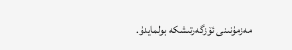مەزمۇنىنى ئۆزگەرتىشكە بولمايدۇ.